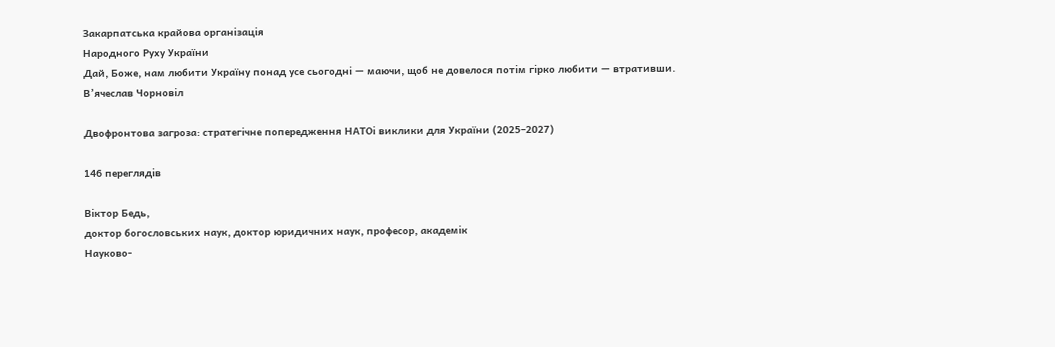Закарпатська крайова організація
Народного Руху України
Дай, Боже, нам любити Україну понад усе сьогодні — маючи, щоб не довелося потім гірко любити — втративши.
В’ячеслав Чорновіл

Двофронтова загроза: стратегічне попередження НАТОі виклики для України (2025–2027)

146 переглядів

Віктор Бедь,
доктор богословських наук, доктор юридичних наук, професор, академік
Науково-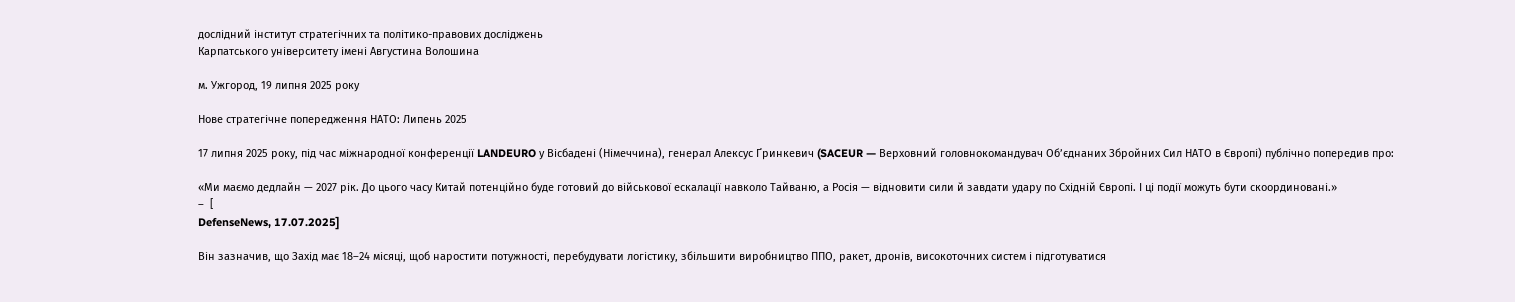дослідний інститут стратегічних та політико-правових досліджень
Карпатського університету імені Августина Волошина

м. Ужгород, 19 липня 2025 року

Нове стратегічне попередження НАТО: Липень 2025

17 липня 2025 року, під час міжнародної конференції LANDEURO у Вісбадені (Німеччина), генерал Алексус Ґринкевич (SACEUR — Верховний головнокомандувач Об’єднаних Збройних Сил НАТО в Європі) публічно попередив про:

«Ми маємо дедлайн — 2027 рік. До цього часу Китай потенційно буде готовий до військової ескалації навколо Тайваню, а Росія — відновити сили й завдати удару по Східній Європі. І ці події можуть бути скоординовані.»
–  [
DefenseNews, 17.07.2025]

Він зазначив, що Захід має 18–24 місяці, щоб наростити потужності, перебудувати логістику, збільшити виробництво ППО, ракет, дронів, високоточних систем і підготуватися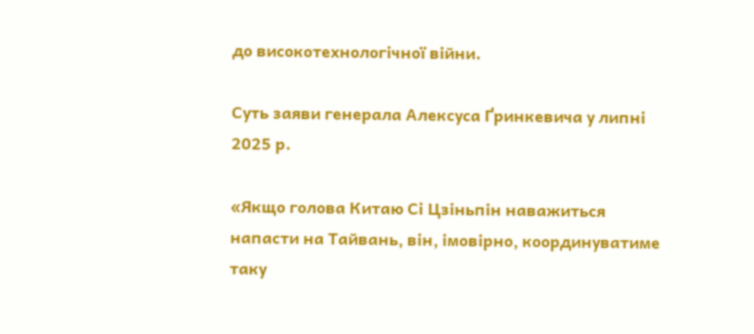до високотехнологічної війни.

Суть заяви генерала Алексуса Ґринкевича у липні 2025 р.

«Якщо голова Китаю Сі Цзіньпін наважиться напасти на Тайвань, він, імовірно, координуватиме таку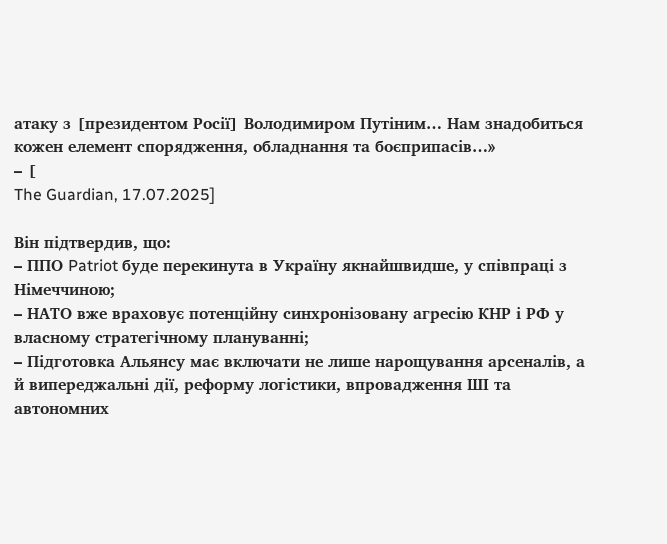атаку з [президентом Росії] Володимиром Путіним… Нам знадобиться кожен елемент спорядження, обладнання та боєприпасів…»
– [
The Guardian, 17.07.2025]

Він підтвердив, що:
– ППО Patriot буде перекинута в Україну якнайшвидше, у співпраці з Німеччиною;
– НАТО вже враховує потенційну синхронізовану агресію КНР і РФ у власному стратегічному плануванні;
– Підготовка Альянсу має включати не лише нарощування арсеналів, а й випереджальні дії, реформу логістики, впровадження ШІ та автономних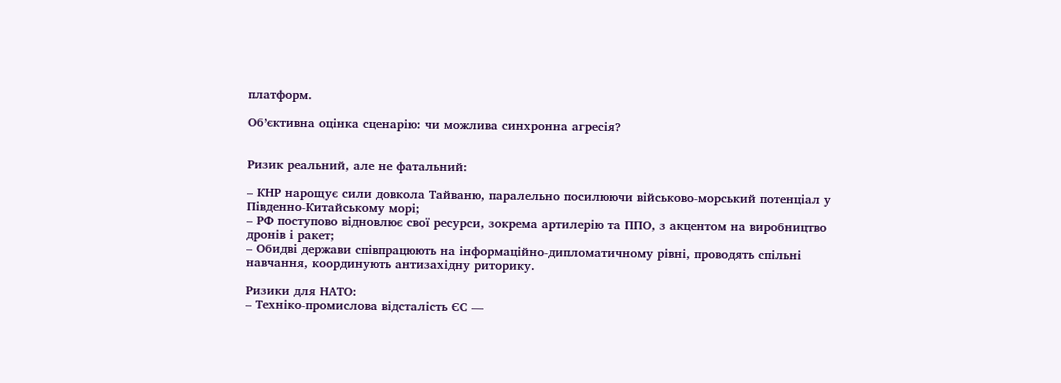платформ.

Об’єктивна оцінка сценарію: чи можлива синхронна агресія?


Ризик реальний, але не фатальний:

– КНР нарощує сили довкола Тайваню, паралельно посилюючи військово-морський потенціал у Південно-Китайському морі;
– РФ поступово відновлює свої ресурси, зокрема артилерію та ППО, з акцентом на виробництво дронів і ракет;
– Обидві держави співпрацюють на інформаційно-дипломатичному рівні, проводять спільні навчання, координують антизахідну риторику.

Ризики для НАТО:
– Техніко-промислова відсталість ЄС —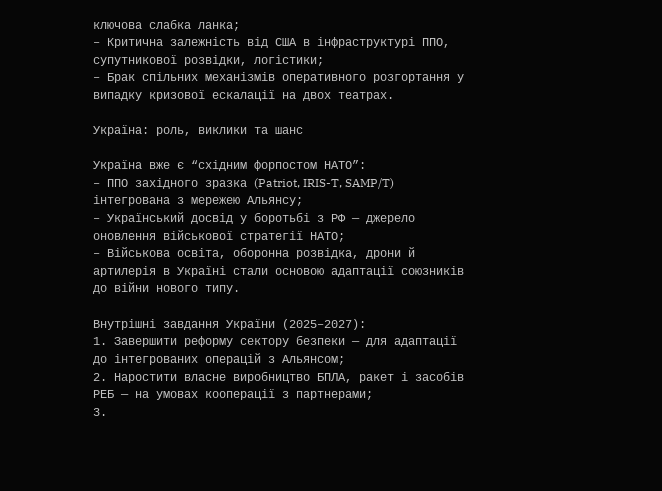ключова слабка ланка;
– Критична залежність від США в інфраструктурі ППО, супутникової розвідки, логістики;
– Брак спільних механізмів оперативного розгортання у випадку кризової ескалації на двох театрах.

Україна: роль, виклики та шанс

Україна вже є “східним форпостом НАТО”:
– ППО західного зразка (Patriot, IRIS-T, SAMP/T) інтегрована з мережею Альянсу;
– Український досвід у боротьбі з РФ — джерело оновлення військової стратегії НАТО;
– Військова освіта, оборонна розвідка, дрони й артилерія в Україні стали основою адаптації союзників до війни нового типу.

Внутрішні завдання України (2025–2027):
1. Завершити реформу сектору безпеки — для адаптації до інтегрованих операцій з Альянсом;
2. Наростити власне виробництво БПЛА, ракет і засобів РЕБ — на умовах кооперації з партнерами;
3.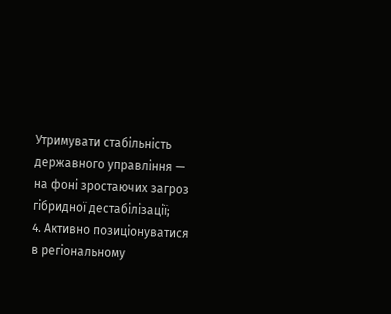Утримувати стабільність державного управління — на фоні зростаючих загроз гібридної дестабілізації;
4. Активно позиціонуватися в регіональному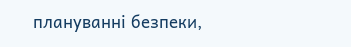плануванні безпеки,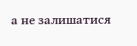а не залишатися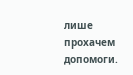лише прохачем допомоги.